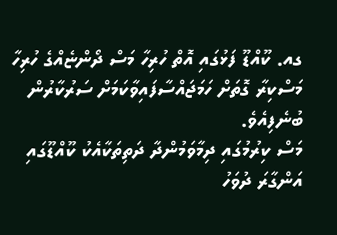ގއ. ކޫއްޑޫ ފަޅުގައި އޮތް ހުރިހާ މަސް ދޯންޏެއްގެ ހުރިހާ މަސްކިރާ ގޮތަށް ހަމަޖައްސާފައިވާކަމަށް ސަރުކާރުން ބުނެފިއެވެ.
މަސް ކިރުމުގައި ދިމާވަމުންދާ ދަތިތަކާއެކު ކޫއްޑޫގައި އަންގާރަ ދުވަހު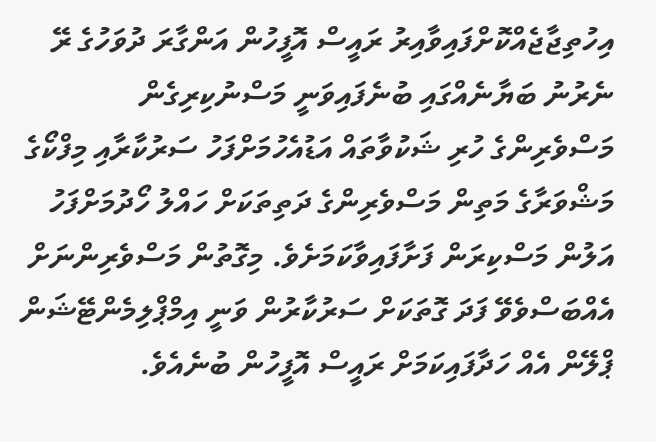އިހުތިޖާޖެއްކޮށްފައިވާއިރު ރައީސް އޮފީހުން އަންގާރަ ދުވަހުގެ ރޭ ނެރުނު ބަޔާނެއްގައި ބުނެފައިވަނީ މަސްނުކިރިގެން މަސްވެރިންގެ ހުރި ޝަކުވާތައް އަޑުއެހުމަށްފަހު ސަރުކާރާއި މިފްކޯގެ މަޝްވަރާގެ މަތިން މަސްވެރިންގެ ދަތިތަކަށް ހައްލު ހޯދުމަށްފަހު އަލުން މަސްކިރަން ފަށާފައިވާކަމަށެވެ. މިގޮތުން މަސްވެރިންނަށް އެއްބަސްވެވޭ ފަދަ ގޮތަކަށް ސަރުކާރުން ވަނީ އިމްޕްލިމެންޓޭޝަން ޕްލޭން އެއް ހަދާފައިކަމަށް ރައީސް އޮފީހުން ބުނެއެވެ.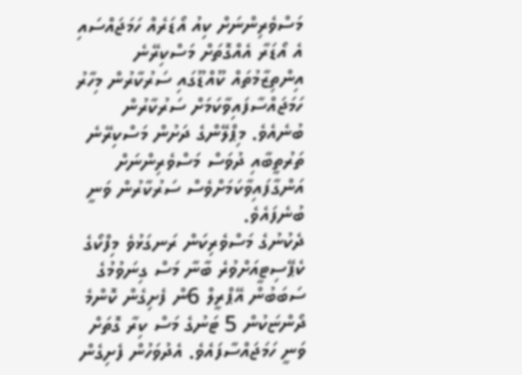މަސްވެރިންނަށް ކިއު އޯޑަރެއް ހަމަޖައްސައި އެ އޯޑަރާ އެއްގޮތަށް މަސްކިރޭނެ އިންތިޒާމުތައް ކޫއްޑޫގައި ސަރުކާރުން މިހާރު ހަމަޖައްސާފައިވާކަމަށް ސަރުކާރުން ބުނެއެވެ. މިޕްލޭންގެ ދަށުން މަސްކިރޭނެ ތަރުތީބާއި ދުވަސް މަސްވެރިންނަށް އަންގާފައިވާކަމަށްވެސް ސަރުކާރުން ވަނީ ބުނެފައެވެ.
ދެކުނުގެ މަސްވެރިކަން ރަނގަޅުވެ މިފްކޯގެ ކެޕޭސިޓީއަށްވުރެ ބާނާ މަސް ގިނަވުމުގެ ސަބަބުން އޭޕްރީލް 6ން ފެށިގެން ކޮންމެ ދޯންޏަކުން 5 ޓަނުގެ މަސް ކިރާ ގޮތަށް ވަނީ ހަމަޖައްސާފައެވެ. އެދުވަހުން ފެށިގެން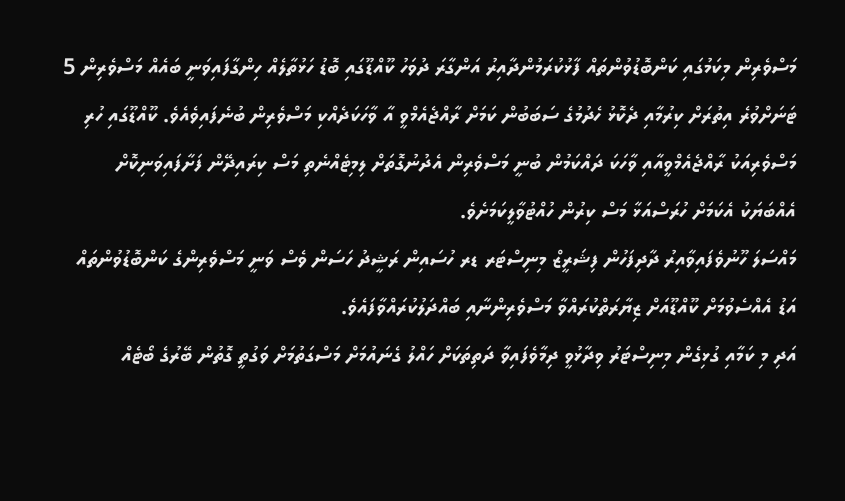މަސްވެރިން މިކަމުގައި ކަންބޮޑުވުންތައް ފާޅުކުރަމުންދާއިރު އަންގާރަ ދުވަހު ކޫއްޑޫގައި ބޮޑު ހަޅުތާލެއް ހިންގާފައިވަނީ ބައެއް މަސްވެރިން 5 ޓަނަށްވުރެ އިތުރަށް ކިރުމާއި ދެކޮޅު ހެދުމުގެ ސަބަބުން ކަމަށް ރާއްޖެއެމްވީ އާ ވާހަކަދެއްކި މަސްވެރިން ބުނެފައިވެއެވެ. ކޫއްޑޫގައި ހުރި މަސްވެރިއަކު ރާއްޖެއެމްވީއާއި ވާހަކަ ދައްކަމުން ބުނީ މަސްވެރިން އެދުނުގޮތަށް ލިމިޓެއްނެތި މަސް ކިރައިދޭން ފަށާފައިވަނިކޮށް އެއްބަޔަކު އެކަމަށް ހުރަސްއަޅާ މަސް ކިރުން ހުއްޓުވާލީކަމަށެވެ.
މައްސަލަ ހޫނުވެފައިވާއިރު ދާދިފަހުން ފިޝަރީޒް މިނިސްޓަރ ޑރ ހުސައިން ރަޝީދު ހަސަން ވެސް ވަނީ މަސްވެރިންގެ ކަންބޮޑުވުންތައް އަޑު އެއްސެވުމަށް ކޫއްޑޫއަށް ޒިޔާރަތްކުރައްވާ މަސްވެރިންނާއި ބައްދަލުކުރައްވާފައެވެ.
އަދި މި ކަމާއި ގުޅިގެން މިނިސްޓަރު ވިދާޅުވީ ދިމާވެފައިވާ ދަތިތަކަށް ހައްލު ގެނައުމަށް މަސްގަތުމަށް ވަގުތީ ގޮތުން ބޭރުގެ ބޯޓެއް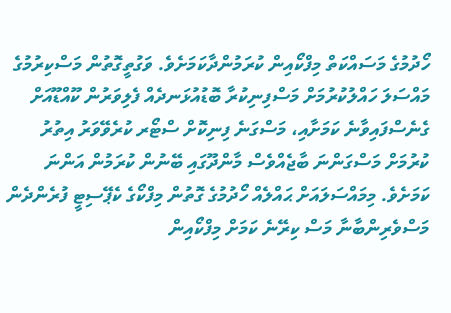ހޯދުމުގެ މަސައްކަތް މިފްކޯއިން ކުރަމުންދާކަމަށެވެ. ވަގުތީގޮތުން މަސްކިރުމުގެ މައްސަލަ ހައްލުކުރުމަށް މަސްފިނިކުރާ ބޮޑުއުޅަނދެއް ފެލިވަރުން ކޫއްޑޫއަށް ގެނެސްފައިވާނެ ކަމަށާއި، މަސްގަނެ ފިނިކޮށް ސްޓޯރ ކުރެވޭވަރު އިތުރު ކުރުމަށް މަސްގަންނަ ބާޖެއްވެސް މާންދޫގައި ބޭނުން ކުރަމުން އަންނަ ކަމަށެވެ. މިމައްސަލައަށް ޙައްލެއް ހޯދުމުގެ ގޮތުން މިފްކޯގެ ކެޕޭސިޓީ ފުރެންދެން މަސްވެރިންބާނާ މަސް ކިރޭނެ ކަމަށް މިފްކޯއިން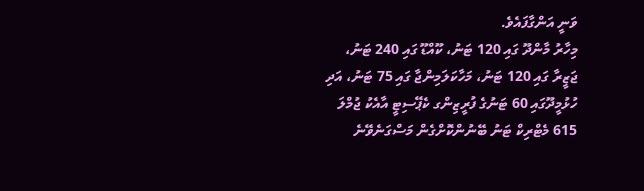ވަނީ އަންގާފައެވެ.
މިހާރު މާންދޫ ގައި 120 ޓަނު، ކޫއްޑޫ ގައި 240 ޓަނު، ޖަޒީރާ ގައި 120 ޓަނު، މަހާކަލަމިންޖާ ގައި 75 ޓަނު، އަދި ހުޅުމީދޫގައި 60 ޓަނުގެ ފުރީޒިންގ ކެޕޭސިޓީ އާއެކު ޖުމްލަ 615 މެޓްރިކް ޓަނު ބޭނުންކޮށްގެން މަސްގަނެވޭނެ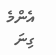އެންމެ ގިނަ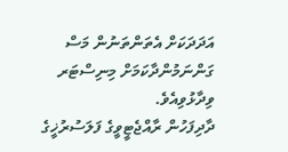އަދަދަކަށް އެތަންތަނުން މަސް ގަންނަމުންދާކަމަށް މިނިސްޓަރ ވިދާޅުވިއެވެ.
ދާދިފަހުން ރާއްޖެޓީވީގެ ފަލަސުރުޚީގެ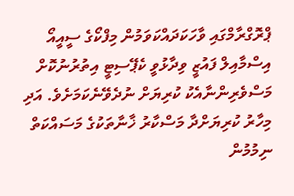ޕްރޮގްރާމްގައި ވާހަކަދައްކަވަމުން މިފްކޯގެ ސީއީއޯ އިސްމާއިލް ފައުޒީ ވިދާޅުވީ ކެޕޭސިޓީ އިތުރުނުކޮށް މަސްވެރިންނާއެކު ކުރިޔަށް ނުދެވޭނެކަމަށެވެ. އަދި މިހާރު ކުރިޔަށްދާ މަސްކާރު ޚާނާތަކުގެ މަސައްކަތް ނިމުމުން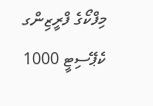މިފްކޯގެ ފްރީޒިންގ ކެޕޭސިޓީ 1000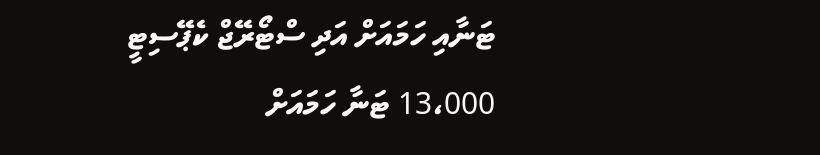ޓަނާއި ހަމައަށް އަދި ސްޓޯރޭޖް ކެޕޭސިޓީ 13،000 ޓަނާ ހަމައަށް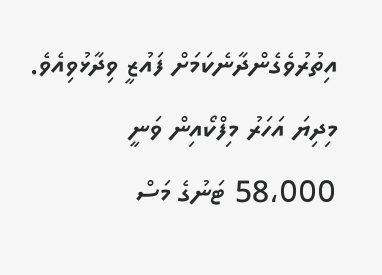އިތުރުވެގެންދާނެކަމަށް ފައުޒީ ވިދާޅުވިއެވެ. މިދިޔަ އަހަރު މިފްކޯއިން ވަނީ 58،000 ޓަނުގެ މަސް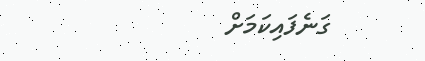ގަނެފައިކަމަށް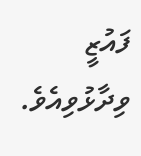ފައުޒީ ވިދާޅުވިއެވެ.